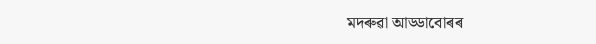মদৰুৱা আড্ডাবোৰৰ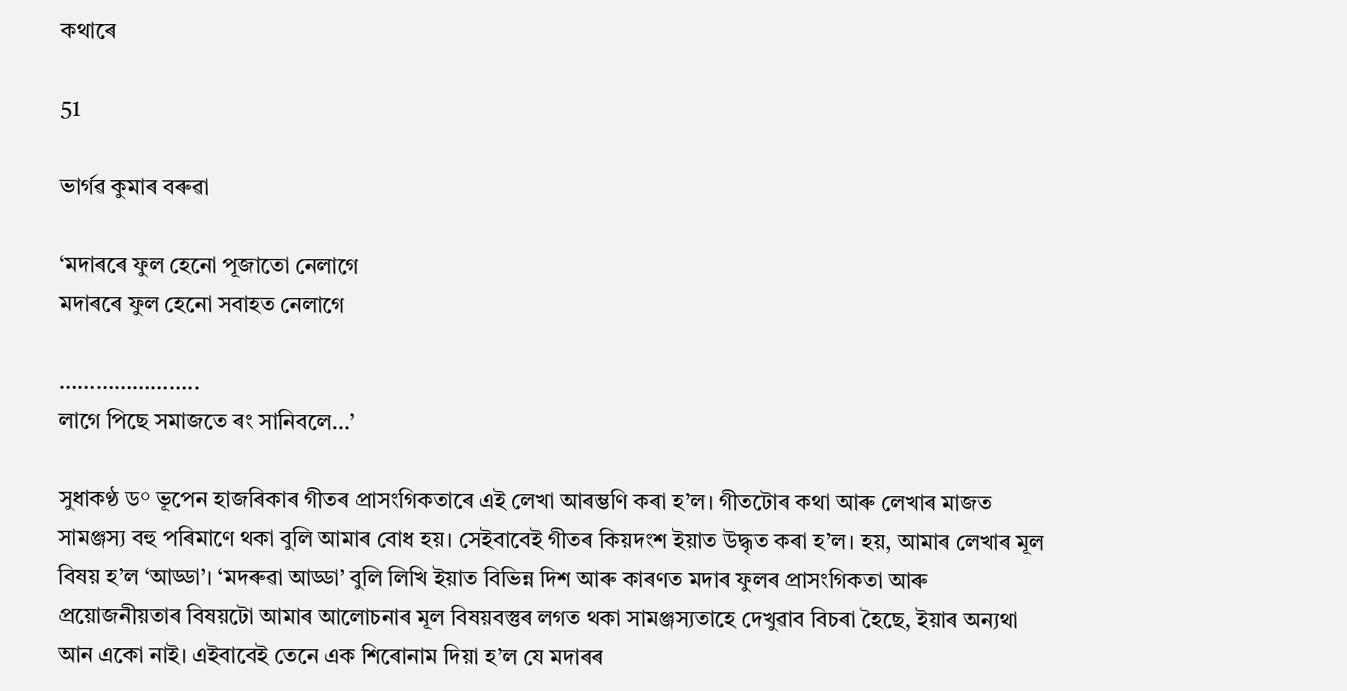কথাৰে

51

ভাৰ্গৱ কুমাৰ বৰুৱা

‘মদাৰৰে ফুল হেনো পূজাতো নেলাগে
মদাৰৰে ফুল হেনো সবাহত নেলাগে

…………………..
লাগে পিছে সমাজতে ৰং সানিবলে…’

সুধাকণ্ঠ ড° ভূপেন হাজৰিকাৰ গীতৰ প্ৰাসংগিকতাৰে এই লেখা আৰম্ভণি কৰা হ’ল। গীতটোৰ কথা আৰু লেখাৰ মাজত সামঞ্জস্য বহু পৰিমাণে থকা বুলি আমাৰ বোধ হয়। সেইবাবেই গীতৰ কিয়দংশ ইয়াত উদ্ধৃত কৰা হ’ল। হয়, আমাৰ লেখাৰ মূল বিষয় হ’ল ‘আড্ডা’। ‘মদৰুৱা আড্ডা’ বুলি লিখি ইয়াত বিভিন্ন দিশ আৰু কাৰণত মদাৰ ফুলৰ প্ৰাসংগিকতা আৰু প্ৰয়োজনীয়তাৰ বিষয়টো আমাৰ আলোচনাৰ মূল বিষয়বস্তুৰ লগত থকা সামঞ্জস্যতাহে দেখুৱাব বিচৰা হৈছে, ইয়াৰ অন্যথা আন একো নাই। এইবাবেই তেনে এক শিৰোনাম দিয়া হ’ল যে মদাৰৰ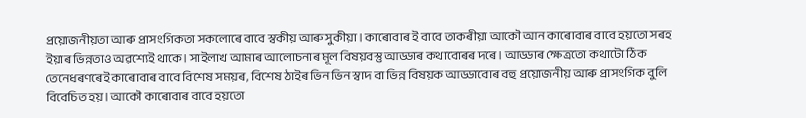প্রয়োজনীয়তা আৰু প্ৰাসংগিকতা সকলোৰে বাবে স্বকীয় আৰু সুকীয়া। কাৰোবাৰ ই বাবে তাকৰীয়া আকৌ আন কাৰোবাৰ বাবে হয়তো সৰহ ইয়াৰ ভিন্নতাও অৱশ্যেই থাকে। সাইলাখ আমাৰ আলোচনাৰ মূল বিষয়বস্তু আড্ডাৰ কথাবোৰৰ দৰে। আড্ডাৰ ক্ষেত্ৰতো কথাটো ঠিক তেনেধৰণৰেই কাৰোবাৰ বাবে বিশেষ সময়ৰ, বিশেষ ঠাইৰ ভিন ভিন স্বাদ বা ভিন্ন বিষয়ক আড্ডাবোৰ বহু প্রয়োজনীয় আৰু প্ৰাসংগিক বুলি বিবেচিত হয়। আকৌ কাৰোবাৰ বাবে হয়তো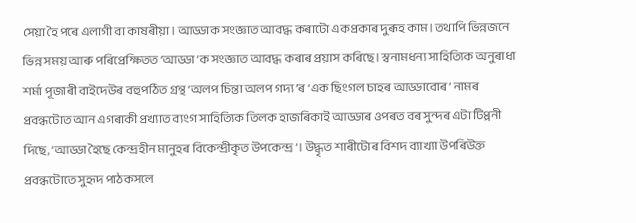সেয়া হৈ পৰে এলাগী বা কাষৰীয়া। আড্ডাক সংজ্ঞাত আবদ্ধ কৰাটো একপ্ৰকাৰ দুৰূহ কাম। তথাপি ভিন্নজনে ভিন্ন সময় আৰু পৰিপ্ৰেক্ষিতত ‘আড্ডা’ক সংজ্ঞাত আবদ্ধ কৰাৰ প্ৰয়াস কৰিছে। স্বনামধন্য সাহিত্যিক অনুৰাধা শৰ্মা পূজাৰী বাইদেউৰ বহুপঠিত গ্রন্থ ‘অলপ চিন্তা অলপ গদ্য’ৰ ‘এক ছিংগল চাহৰ আড্ডাবোৰ’ নামৰ প্ৰবন্ধটোত আন এগৰাকী প্ৰখ্যাত ব্যংগ সাহিত্যিক তিলক হাজৰিকাই আড্ডাৰ ওপৰত বৰ সুন্দৰ এটা টিপ্পনী দিছে, ‘আড্ডা হৈছে কেন্দ্ৰহীন মানুহৰ বিকেন্দ্ৰীকৃত উপকেন্দ্ৰ’। উদ্ধৃত শাৰীটোৰ বিশদ ব্যাখ্যা উপৰিউক্ত প্ৰবন্ধটোতে সুহৃদ পাঠকসলে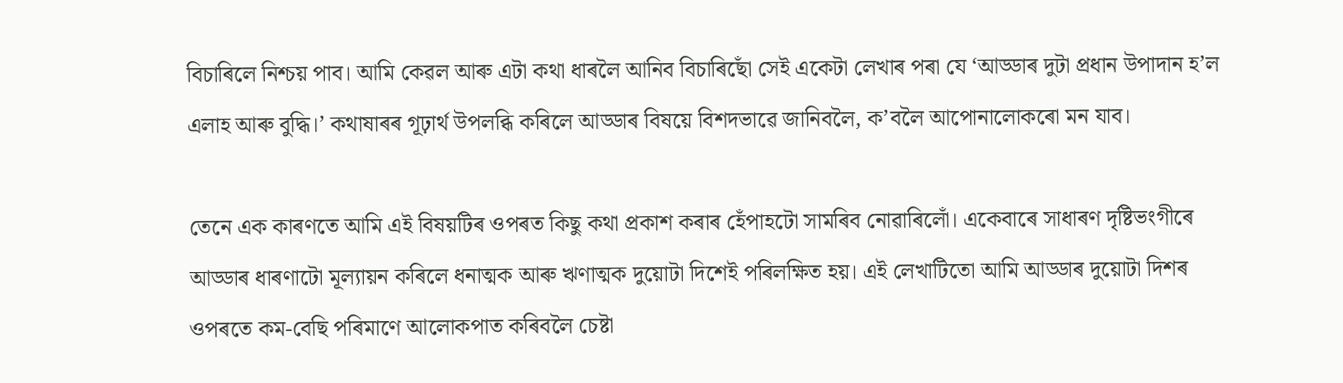বিচাৰিলে নিশ্চয় পাব। আমি কেৱল আৰু এটা কথা ধাৰলৈ আনিব বিচাৰিছোঁ সেই একেটা লেখাৰ পৰা যে ‘আড্ডাৰ দুটা প্ৰধান উপাদান হ’ল এলাহ আৰু বুদ্ধি।’ কথাষাৰৰ গূঢ়াৰ্থ উপলব্ধি কৰিলে আড্ডাৰ বিষয়ে বিশদভাৱে জানিবলৈ, ক’বলৈ আপোনালোকৰো মন যাব।

তেনে এক কাৰণতে আমি এই বিষয়টিৰ ওপৰত কিছু কথা প্ৰকাশ কৰাৰ হেঁপাহটো সামৰিব নোৱাৰিলোঁ। একেবাৰে সাধাৰণ দৃষ্টিভংগীৰে আড্ডাৰ ধাৰণাটো মূল্যায়ন কৰিলে ধনাত্মক আৰু ঋণাত্মক দুয়োটা দিশেই পৰিলক্ষিত হয়। এই লেখাটিতো আমি আড্ডাৰ দুয়োটা দিশৰ ওপৰতে কম-বেছি পৰিমাণে আলোকপাত কৰিবলৈ চেষ্টা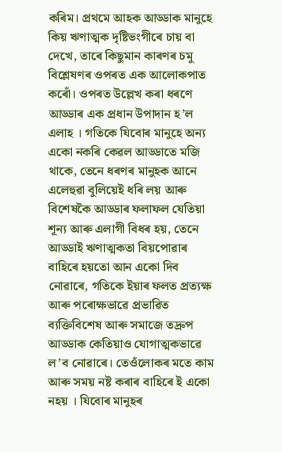কৰিম। প্রথমে আহক আড্ডাক মানুহে কিয় ঋণাত্মক দৃষ্টিভংগীৰে চায় বা দেখে, তাৰে কিছুমান কাৰণৰ চমু বিশ্লেষণৰ ওপৰত এক আলোকপাত কৰোঁ। ওপৰত উল্লেখ কৰা ধৰণে আড্ডাৰ এক প্ৰধান উপাদান হ’ল এলাহ । গতিকে যিবোৰ মানুহে অন্য একো নকৰি কেৱল আড্ডাতে মজি থাকে, তেনে ধৰণৰ মানুহক আনে এলেহুৱা বুলিয়েই ধৰি লয় আৰু বিশেষকৈ আড্ডাৰ ফলাফল যেতিয়া শূন্য আৰু এলাগী বিধৰ হয়, তেনে আড্ডাই ঋণাত্মকতা বিয়পোৱাৰ বাহিৰে হয়তো আন একো দিব নোৱাৰে, গতিকে ইয়াৰ ফলত প্ৰত্যক্ষ আৰু পৰোক্ষভাৱে প্ৰভাৱিত ব্যক্তিবিশেষ আৰু সমাজে তদ্রুপ আড্ডাক কেতিয়াও যোগাত্মকভাৱে ল’ব নোৱাৰে। তেওঁলোকৰ মতে কাম আৰু সময় নষ্ট কৰাৰ বাহিৰে ই একো নহয় । যিবোৰ মানুহৰ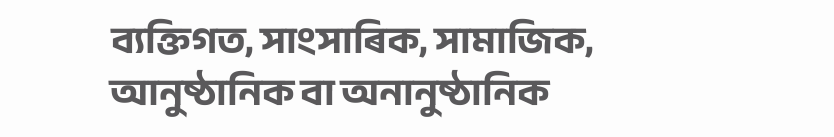ব্যক্তিগত, সাংসাৰিক, সামাজিক, আনুষ্ঠানিক বা অনানুষ্ঠানিক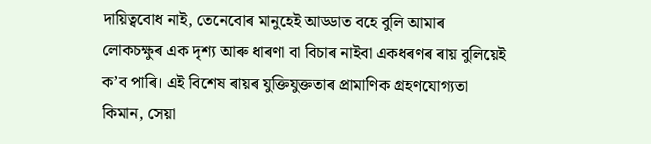দায়িত্ববোধ নাই, তেনেবোৰ মানুহেই আড্ডাত বহে বুলি আমাৰ লোকচক্ষুৰ এক দৃশ্য আৰু ধাৰণা বা বিচাৰ নাইবা একধৰণৰ ৰায় বুলিয়েই ক’ব পাৰি। এই বিশেষ ৰায়ৰ যুক্তিযুক্ততাৰ প্ৰামাণিক গ্রহণযোগ্যতা কিমান, সেয়া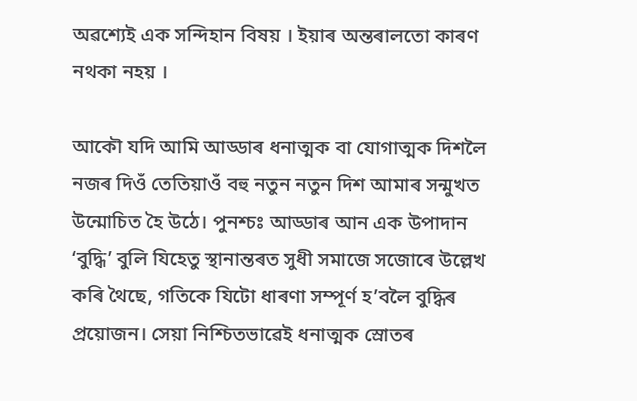অৱশ্যেই এক সন্দিহান বিষয় । ইয়াৰ অন্তৰালতো কাৰণ নথকা নহয় ।

আকৌ যদি আমি আড্ডাৰ ধনাত্মক বা যোগাত্মক দিশলৈ নজৰ দিওঁ তেতিয়াওঁ বহু নতুন নতুন দিশ আমাৰ সন্মুখত উন্মোচিত হৈ উঠে। পুনশ্চঃ আড্ডাৰ আন এক উপাদান ‘বুদ্ধি’ বুলি যিহেতু স্থানান্তৰত সুধী সমাজে সজোৰে উল্লেখ কৰি থৈছে, গতিকে যিটো ধাৰণা সম্পূৰ্ণ হ’বলৈ বুদ্ধিৰ প্ৰয়োজন। সেয়া নিশ্চিতভাৱেই ধনাত্মক স্ৰোতৰ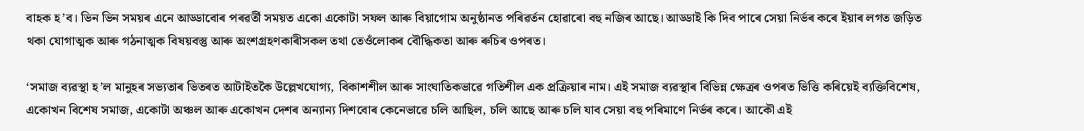বাহক হ’ব। ভিন ভিন সময়ৰ এনে আড্ডাবোৰ পৰৱৰ্তী সময়ত একো একোটা সফল আৰু বিয়াগোম অনুষ্ঠানত পৰিৱৰ্তন হোৱাৰো বহু নজিৰ আছে। আড্ডাই কি দিব পাৰে সেয়া নিৰ্ভৰ কৰে ইয়াৰ লগত জড়িত থকা যোগাত্মক আৰু গঠনাত্মক বিষয়বস্তু আৰু অংশগ্ৰহণকাৰীসকল তথা তেওঁলোকৰ বৌদ্ধিকতা আৰু ৰুচিৰ ওপৰত।

‘সমাজ ব্যৱস্থা হ’ল মানুহৰ সভ্যতাৰ ভিতৰত আটাইতকৈ উল্লেখযোগ্য, বিকাশশীল আৰু সাংঘাতিকভাৱে গতিশীল এক প্ৰক্ৰিয়াৰ নাম। এই সমাজ ব্যৱস্থাৰ বিভিন্ন ক্ষেত্ৰৰ ওপৰত ভিত্তি কৰিয়েই ব্যক্তিবিশেষ, একোখন বিশেষ সমাজ, একোটা অঞ্চল আৰু একোখন দেশৰ অন্যান্য দিশবোৰ কেনেভাৱে চলি আছিল, চলি আছে আৰু চলি যাব সেয়া বহু পৰিমাণে নিৰ্ভৰ কৰে। আকৌ এই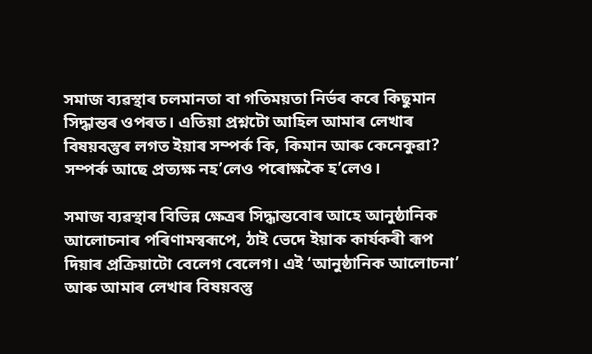সমাজ ব্যৱস্থাৰ চলমানতা বা গতিময়তা নিৰ্ভৰ কৰে কিছুমান সিদ্ধান্তৰ ওপৰত। এতিয়া প্ৰশ্নটো আহিল আমাৰ লেখাৰ বিষয়বস্তুৰ লগত ইয়াৰ সম্পৰ্ক কি, কিমান আৰু কেনেকুৱা? সম্পর্ক আছে প্রত্যক্ষ নহ’লেও পৰোক্ষকৈ হ’লেও।

সমাজ ব্যৱস্থাৰ বিভিন্ন ক্ষেত্ৰৰ সিদ্ধান্তবোৰ আহে আনুষ্ঠানিক আলোচনাৰ পৰিণামস্বৰূপে, ঠাই ভেদে ইয়াক কাৰ্যকৰী ৰূপ দিয়াৰ প্ৰক্ৰিয়াটো বেলেগ বেলেগ। এই ‘আনুষ্ঠানিক আলোচনা’ আৰু আমাৰ লেখাৰ বিষয়বস্তু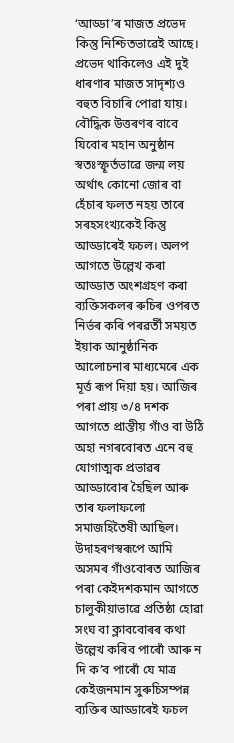‘আড্ডা’ৰ মাজত প্রভেদ কিন্তু নিশ্চিতভাৱেই আছে। প্রভেদ থাকিলেও এই দুই ধাৰণাৰ মাজত সাদৃশ্যও বহুত বিচাৰি পোৱা যায়। বৌদ্ধিক উত্তৰণৰ বাবে যিবোৰ মহান অনুষ্ঠান স্বতঃস্ফূর্তভাৱে জন্ম লয় অর্থাৎ কোনো জোৰ বা হেঁচাৰ ফলত নহয় তাৰে সৰহসংখ্যকেই কিন্তু আড্ডাৰেই ফচল। অলপ আগতে উল্লেখ কৰা আড্ডাত অংশগ্রহণ কৰা ব্যক্তিসকলৰ ৰুচিৰ ওপৰত নিৰ্ভৰ কৰি পৰৱৰ্তী সময়ত ইয়াক আনুষ্ঠানিক আলোচনাৰ মাধ্যমেৰে এক মূৰ্ত্ত ৰূপ দিয়া হয়। আজিৰ পৰা প্রায় ৩/৪ দশক আগতে প্রান্তীয় গাঁও বা উঠি অহা নগৰবোৰত এনে বহু যোগাত্মক প্ৰভাৱৰ আড্ডাবোৰ হৈছিল আৰু তাৰ ফলাফলো সমাজহিতৈষী আছিল। উদাহৰণস্বৰূপে আমি অসমৰ গাঁওবোৰত আজিৰ পৰা কেইদশকমান আগতে চালুকীয়াভাৱে প্ৰতিষ্ঠা হোৱা সংঘ বা ক্লাববোৰৰ কথা উল্লেখ কৰিব পাৰোঁ আৰু ন দি ক’ব পাৰোঁ যে মাত্ৰ কেইজনমান সুৰুচিসম্পন্ন ব্যক্তিৰ আড্ডাৰেই ফচল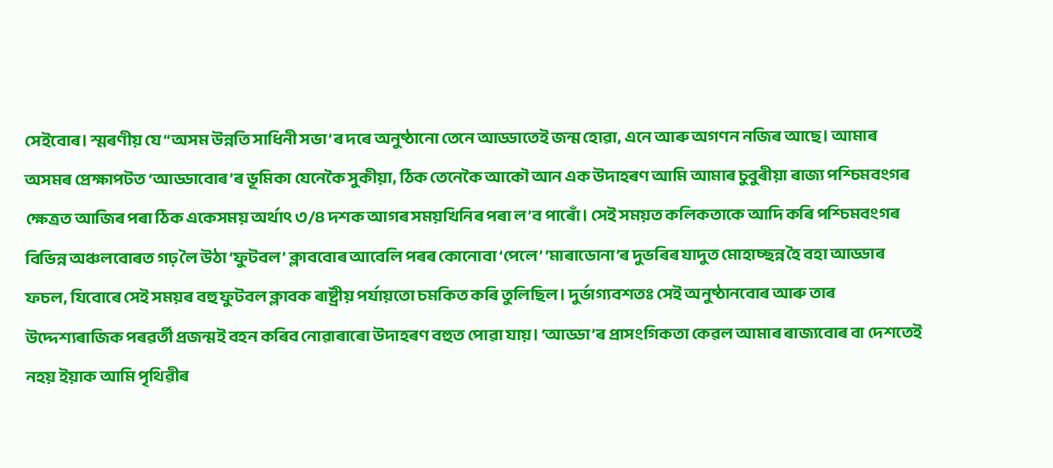সেইবোৰ। স্মৰণীয় যে “অসম উন্নতি সাধিনী সভা’ৰ দৰে অনুষ্ঠানো তেনে আড্ডাতেই জন্ম হোৱা, এনে আৰু অগণন নজিৰ আছে। আমাৰ অসমৰ প্ৰেক্ষাপটত ‘আড্ডাবোৰ’ৰ ভূমিকা যেনেকৈ সুকীয়া, ঠিক তেনেকৈ আকৌ আন এক উদাহৰণ আমি আমাৰ চুবুৰীয়া ৰাজ্য পশ্চিমবংগৰ ক্ষেত্ৰত আজিৰ পৰা ঠিক একেসময় অর্থাৎ ৩/৪ দশক আগৰ সময়খিনিৰ পৰা ল’ব পাৰোঁ। সেই সময়ত কলিকতাকে আদি কৰি পশ্চিমবংগৰ বিভিন্ন অঞ্চলবোৰত গঢ় লৈ উঠা ‘ফুটবল’ ক্লাববোৰ আবেলি পৰৰ কোনোবা ‘পেলে’ ‘মাৰাডোনা’ৰ দুভৰিৰ যাদুত মোহাচ্ছন্ন হৈ বহা আড্ডাৰ ফচল, যিবোৰে সেই সময়ৰ বহু ফুটবল ক্লাবক ৰাষ্ট্ৰীয় পৰ্যায়তো চমকিত কৰি তুলিছিল। দুর্ভাগ্যবশতঃ সেই অনুষ্ঠানবোৰ আৰু তাৰ উদ্দেশ্যৰাজিক পৰৱৰ্তী প্ৰজন্মই বহন কৰিব নোৱাৰাৰো উদাহৰণ বহুত পোৱা যায়। ‘আড্ডা’ৰ প্ৰাসংগিকতা কেৱল আমাৰ ৰাজ্যবোৰ বা দেশতেই নহয় ইয়াক আমি পৃথিৱীৰ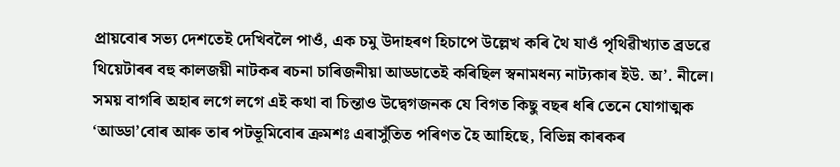প্ৰায়বোৰ সভ্য দেশতেই দেখিবলৈ পাওঁ, এক চমু উদাহৰণ হিচাপে উল্লেখ কৰি থৈ যাওঁ পৃথিৱীখ্যাত ব্ৰডৱে থিয়েটাৰৰ বহু কালজয়ী নাটকৰ ৰচনা চাৰিজনীয়া আড্ডাতেই কৰিছিল স্বনামধন্য নাট্যকাৰ ইউ. অ’. নীলে। সময় বাগৰি অহাৰ লগে লগে এই কথা বা চিন্তাও উদ্বেগজনক যে বিগত কিছু বছৰ ধৰি তেনে যোগাত্মক ‘আড্ডা’বোৰ আৰু তাৰ পটভূমিবোৰ ক্রমশঃ এৰাসুঁতিত পৰিণত হৈ আহিছে, বিভিন্ন কাৰকৰ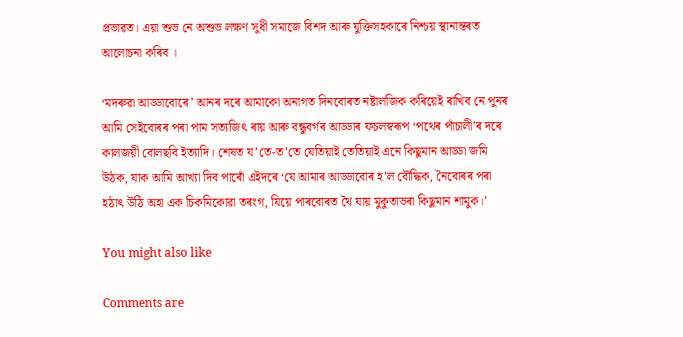প্ৰভাৱত। এয়া শুভ নে অশুভ লক্ষণ সুধী সমাজে বিশদ আৰু যুক্তিসহকাৰে নিশ্চয় স্থানান্তৰত আলোচনা কৰিব ।

‘মদৰুৱা আড্ডাবোৰে’ আনৰ দৰে আমাকো অনাগত দিনবোৰত নষ্টালজিক কৰিয়েই ৰাখিব নে পুনৰ আমি সেইবোৰৰ পৰা পাম সত্যজিৎ ৰায় আৰু বন্ধুবৰ্গৰ আড্ডাৰ ফচলস্বৰূপ ‘পথেৰ পাঁচালী’ৰ দৰে কালজয়ী বোলছবি ইত্যাদি। শেষত য’তে-ত’তে যেতিয়াই তেতিয়াই এনে কিছুমান আড্ডা জমি উঠক, যাক আমি আখ্যা দিব পাৰোঁ এইদৰে ‘যে আমাৰ আড্ডাবোৰ হ’ল বৌদ্ধিক, নৈবোৰৰ পৰা হঠাৎ উঠি অহা এক চিকমিকোৱা তৰংগ, যিয়ে পাৰবোৰত থৈ যায় মুকুতাভৰা কিছুমান শামুক।’

You might also like

Comments are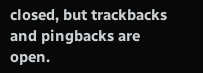closed, but trackbacks and pingbacks are open.